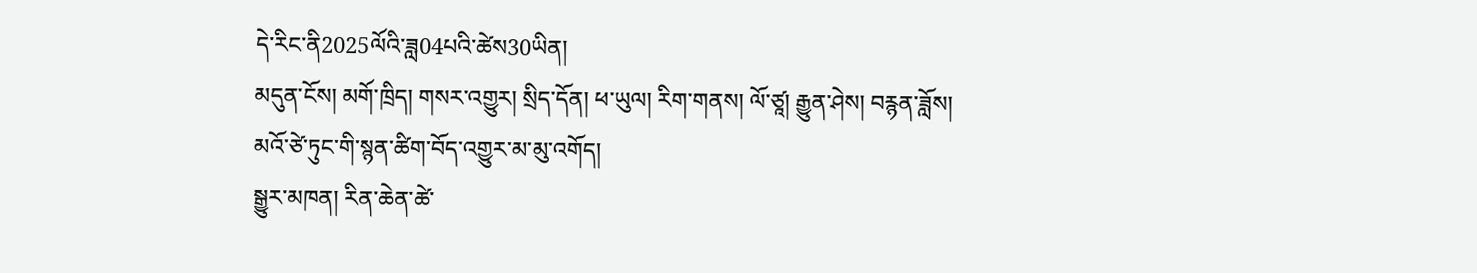དེ་རིང་ནི2025ལོའི་ཟླ04པའི་ཚེས30ཡིན།
མདུན་ངོས། མགོ་ཁྲིད། གསར་འགྱུར། སྲིད་དོན། ཕ་ཡུལ། རིག་གནས། ལོ་ཙཱ། རྒྱུན་ཤེས། བརྙན་ཟློས།
མའོ་ཙེ་ཏུང་གི་སྙན་ཚིག་བོད་འགྱུར་མ་མུ་འགོད།
སྒྱུར་མཁན། རིན་ཆེན་ཚེ་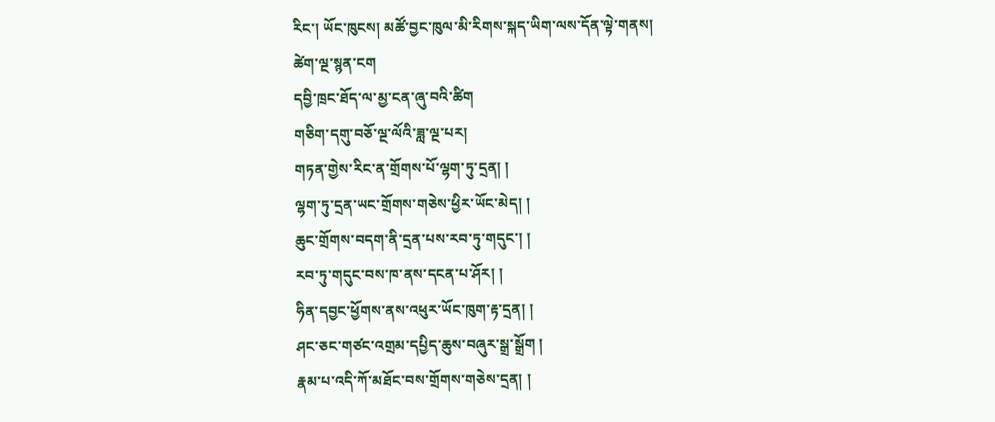རིང་། ཡོང་ཁུངས། མཚོ་བྱང་ཁུལ་མི་རིགས་སྐད་ཡིག་ལས་དོན་ལྟེ་གནས།
ཚེག་ལྔ་སྙན་ངག
དབྱི་ཁྲང་ཐོད་ལ་མྱ་ངན་ཞུ་བའི་ཚིག
གཅིག་དགུ་བཅོ་ལྔ་ལོའི་ཟླ་ལྔ་པར།
གཏན་གྱེས་རིང་ན་གྲོགས་པོ་ལྷག་ཏུ་དྲན། །
ལྷག་ཏུ་དྲན་ཡང་གྲོགས་གཅེས་ཕྱིར་ཡོང་མེད། །
ཆུང་གྲོགས་བདག་ནི་དྲན་པས་རབ་ཏུ་གདུང་། །
རབ་ཏུ་གདུང་བས་ཁ་ནས་དངན་པ་ཤོར། །
ཧིན་དབྱང་ཕྱོགས་ནས་འཕུར་ཡོང་ཁུག་རྟ་དྲན། །
ཤང་ཅང་གཙང་འགྲམ་དཔྱིད་ཆུས་བཞུར་སྒྲ་སྒྲོག །
རྣམ་པ་འདི་ཀོ་མཐོང་བས་གྲོགས་གཅེས་དྲན། །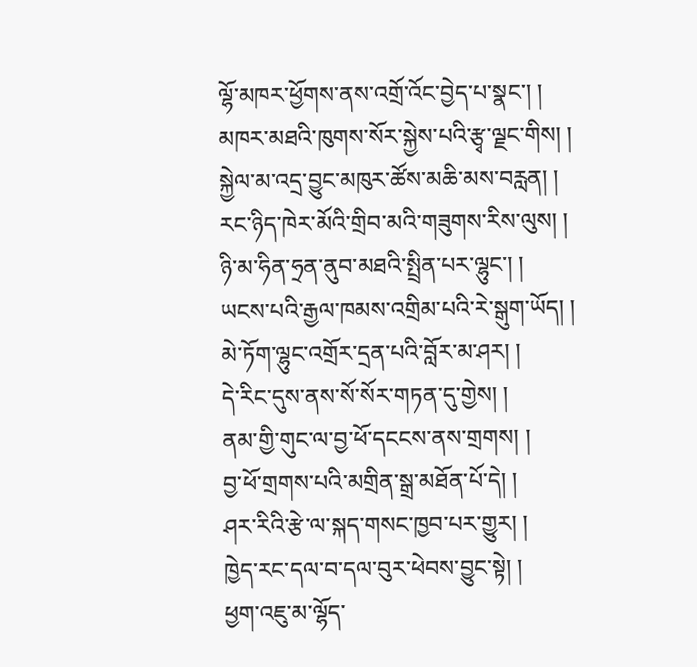ལྷོ་མཁར་ཕྱོགས་ནས་འགྲོ་འོང་བྱེད་པ་སྣང་། །
མཁར་མཐའི་ཁུགས་སོར་སྐྱེས་པའི་རྩྭ་ལྗང་གིས། །
སྐྱེལ་མ་འདྲ་བྱུང་མཁུར་ཚོས་མཆི་མས་བརླན། །
རང་ཉིད་ཁེར་མོའི་གྲིབ་མའི་གཟུགས་རིས་ལུས། །
ཉི་མ་ཧིན་ཧྲན་ནུབ་མཐའི་སྤྲིན་པར་ལྷུང་། །
ཡངས་པའི་རྒྱལ་ཁམས་འགྲིམ་པའི་རེ་སྒུག་ཡོད། །
མེ་ཏོག་ལྷུང་འགྲོར་དྲན་པའི་བློར་མ་ཤར། །
དེ་རིང་དུས་ནས་སོ་སོར་གཏན་དུ་གྱེས། །
ནམ་གྱི་གུང་ལ་བྱ་ཕོ་དངངས་ནས་གྲགས། །
བྱ་ཕོ་གྲགས་པའི་མགྲིན་སྒྲ་མཐོན་པོ་དེ། །
ཤར་རིའི་རྩེ་ལ་སྐད་གསང་ཁྱབ་པར་གྱུར། །
ཁྱེད་རང་དལ་བ་དལ་བུར་ཕེབས་བྱུང་སྟེ། །
ཕྱག་འཇུ་མ་ལྷོད་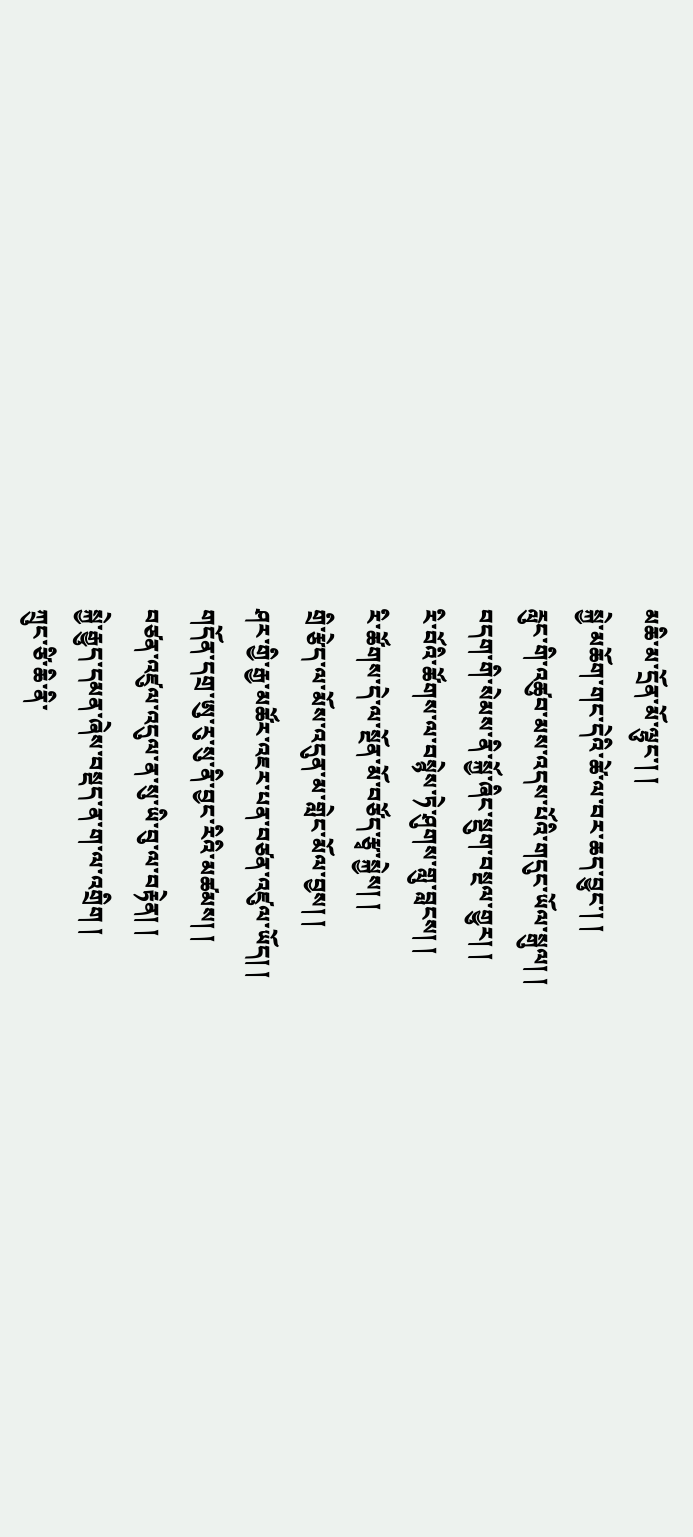མཆི་མ་དྲོན་མོ་ལྷུང་། །
སྐྱེ་མཆོག་གང་དེའི་ཚེ་ལ་བར་ཆད་བྱུང་། །
རླུང་གི་འཚུབ་མས་འདས་པོའི་གདུང་ཡོལ་སྒུལ། །
བདག་གི་སེམས་ནི་སྐྱོ་ཞིང་སྡུག་བསྔལ་གྱུར། །
རི་བོའི་ཚོགས་ལ་བསྙེས་ཏེ་ཤུགས་གླུ་བླངས། །
རི་ཚོགས་དེ་ལ་སྔོན་མོ་བཙོད་རྩྭ་སྐྱེས། །
གྲི་རྩེད་ལ་མོས་འདུན་མ་གླེང་མོལ་བྱས། །
ཤར་གྱི་རྒྱ་མཚོར་འཇར་པན་བཙན་འཛུལ་ཡོད། །
གདོན་དགྲ་ཨུ་རུ་སུ་ནི་བྱང་རིའི་མཚམས། །
བཙན་འཛུལ་འདུལ་ན་སུ་ཡི་བུ་ལ་བརྟེན། །
སྐྱེ་རྒྱུད་དམན་ཞེས་བསྡད་ན་ག་ལ་འགྲིག །
ཀྲུང་ཙི་ཆི་ནི་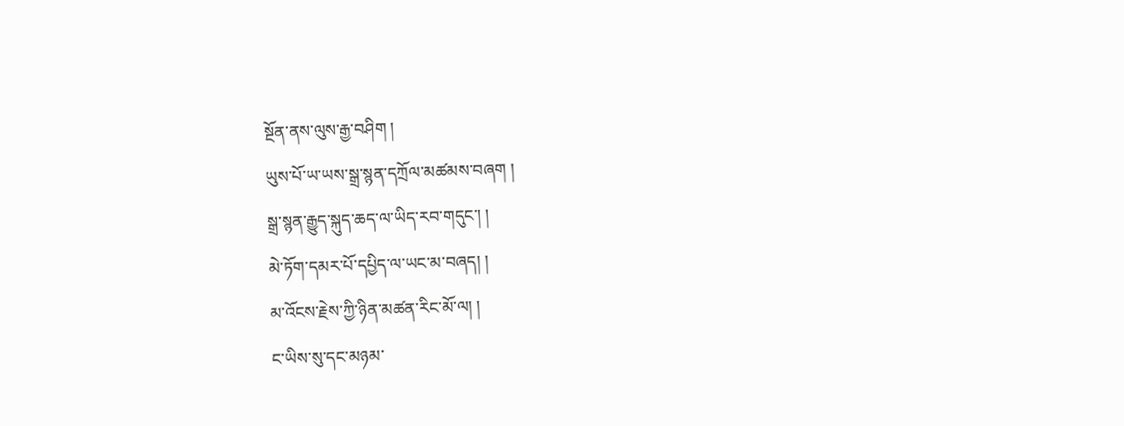སྔོན་ནས་ལུས་རྒྱ་བཤིག །
ཡུས་པོ་ཡ་ཡས་སྒྲ་སྙན་དཀྲོལ་མཚམས་བཞག །
སྒྲ་སྙན་རྒྱུད་སྐུད་ཆད་ལ་ཡིད་རབ་གདུང་། །
མེ་ཏོག་དམར་པོ་དཔྱིད་ལ་ཡང་མ་བཞད། །
མ་འོངས་རྗེས་ཀྱི་ཉིན་མཚན་རིང་མོ་ལ། །
ང་ཡིས་སུ་དང་མཉམ་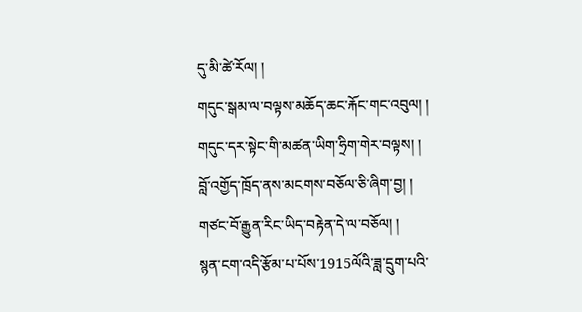དུ་མི་ཚེ་རོལ། །
གདུང་སྒམ་ལ་བལྟས་མཆོད་ཆང་རྐོང་གང་འབུལ། །
གདུང་དར་སྟེང་གི་མཚན་ཡིག་ཧྲིག་གེར་བལྟས། །
བློ་འགྱོད་ཁྲོད་ནས་མངགས་བཅོལ་ཅི་ཞིག་བྱ། །
གཙང་བོ་རྒྱུན་རིང་ཡིད་བརྟེན་དེ་ལ་བཅོལ། །
སྙན་ངག་འདི་རྩོམ་པ་པོས་1915ལོའི་ཟླ་དྲུག་པའི་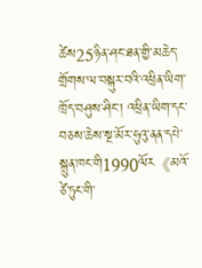ཚེས25ཉིན་ཤང་ཐན་གྱི་མཆེད་གྲོགས་ལ་བསྐུར་བའི་འཕྲིན་ཡིག་ཁྲོད་བཤུས་ཤིང་། འཕྲིན་ཡིག་དང་བཅས་ཆེས་སྔ་མོར་ཧུའུ་ནན་དཔེ་སྐྲུན་ཁང་གི1990ལོར《མའོ་ཙེ་ཏུང་གི་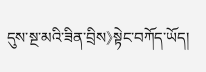དུས་སྔ་མའི་ཟིན་བྲིས》སྟེང་བཀོད་ཡོད།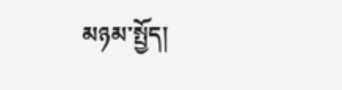མཉམ་སྤྱོད།